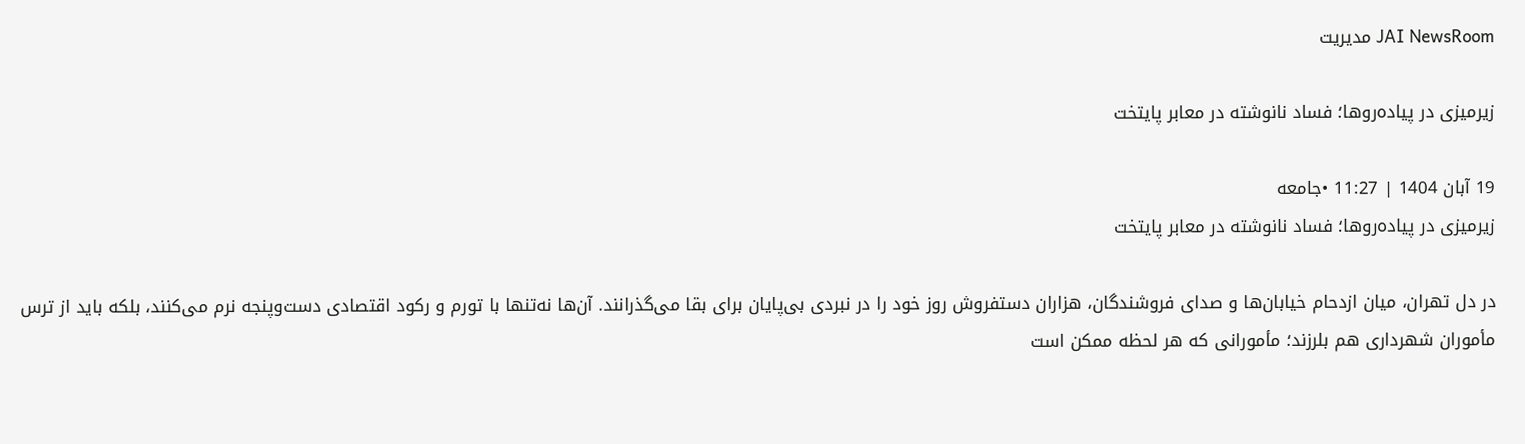JAI NewsRoom مدیریت

زیرمیزی در پیاده‌روها؛ فساد نانوشته در معابر پایتخت

19 آبان 1404 | 11:27 •جامعه
زیرمیزی در پیاده‌روها؛ فساد نانوشته در معابر پایتخت

در دل تهران، میان ازدحام خیابان‌ها و صدای فروشندگان، هزاران دستفروش روز خود را در نبردی بی‌پایان برای بقا می‌گذرانند. آن‌ها نه‌تنها با تورم و رکود اقتصادی دست‌وپنجه نرم می‌کنند، بلکه باید از ترس مأموران شهرداری هم بلرزند؛ مأمورانی که هر لحظه ممکن است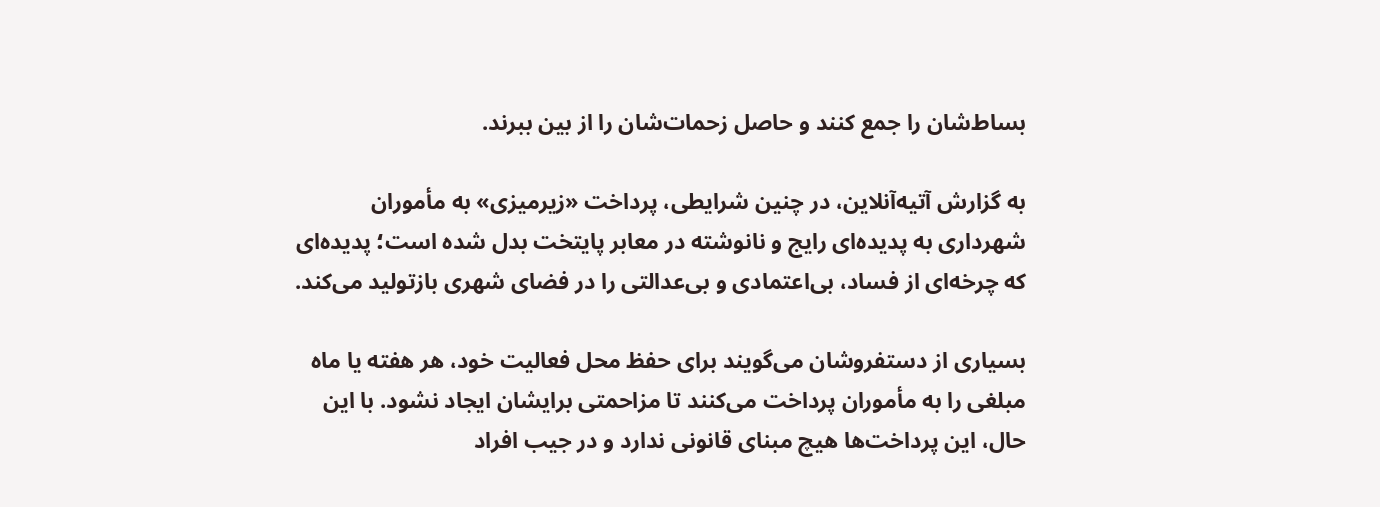بساط‌شان را جمع کنند و حاصل زحمات‌شان را از بین ببرند.

به گزارش آتیه‌آنلاین، در چنین شرایطی، پرداخت «زیرمیزی» به مأموران شهرداری به پدیده‌ای رایج و نانوشته در معابر پایتخت بدل شده است؛ پدیده‌ای که چرخه‌ای از فساد، بی‌اعتمادی و بی‌عدالتی را در فضای شهری بازتولید می‌کند.

بسیاری از دستفروشان می‌گویند برای حفظ محل فعالیت خود، هر هفته یا ماه مبلغی را به مأموران پرداخت می‌کنند تا مزاحمتی برایشان ایجاد نشود. با این حال، این پرداخت‌ها هیچ مبنای قانونی ندارد و در جیب افراد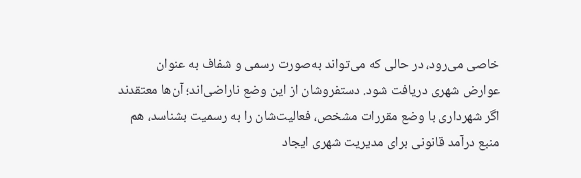خاصی می‌رود، در حالی که می‌تواند به‌صورت رسمی و شفاف به عنوان عوارض شهری دریافت شود. دستفروشان از این وضع ناراضی‌اند؛ آن‌ها معتقدند اگر شهرداری با وضع مقررات مشخص، فعالیت‌شان را به رسمیت بشناسد، هم منبع درآمد قانونی برای مدیریت شهری ایجاد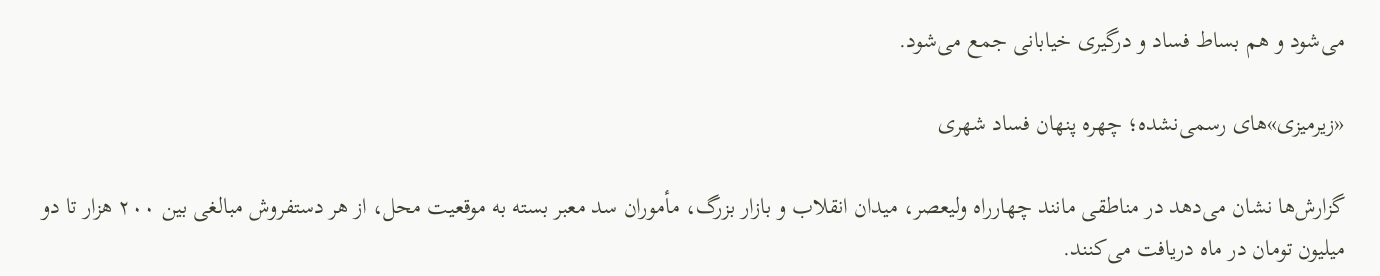می‌شود و هم بساط فساد و درگیری خیابانی جمع می‌شود.

«زیرمیزی»های رسمی‌نشده؛ چهره پنهان فساد شهری

گزارش‌ها نشان می‌دهد در مناطقی مانند چهارراه ولیعصر، میدان انقلاب و بازار بزرگ، مأموران سد معبر بسته به موقعیت محل، از هر دستفروش مبالغی بین ۲۰۰ هزار تا دو میلیون تومان در ماه دریافت می‌کنند.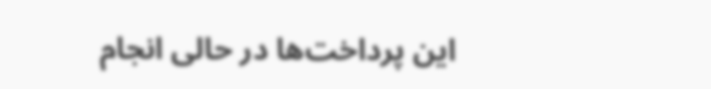این پرداخت‌ها در حالی انجام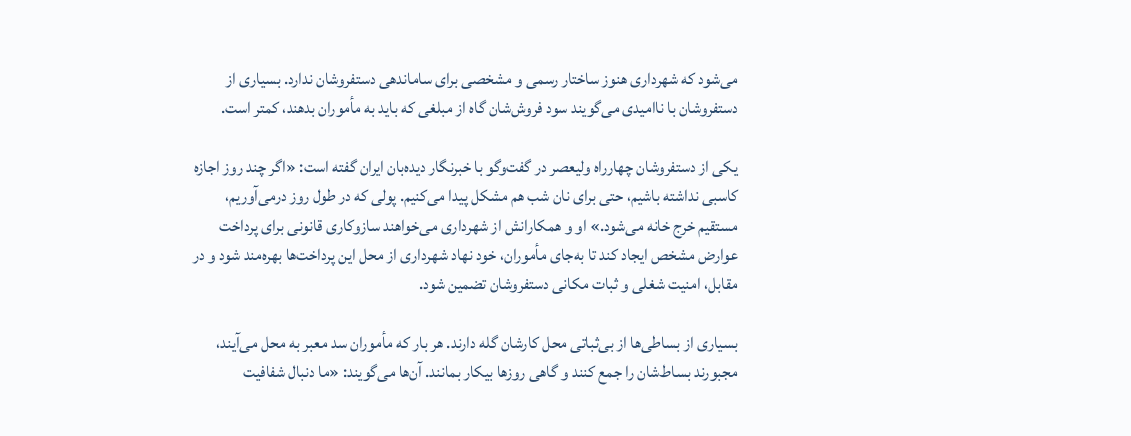می‌شود که شهرداری هنوز ساختار رسمی و مشخصی برای ساماندهی دستفروشان ندارد. بسیاری از دستفروشان با ناامیدی می‌گویند سود فروش‌شان گاه از مبلغی که باید به مأموران بدهند، کمتر است.

یکی از دستفروشان چهارراه ولیعصر در گفت‌وگو با خبرنگار دیده‌بان ایران گفته است: «اگر چند روز اجازه کاسبی نداشته باشیم، حتی برای نان شب هم مشکل پیدا می‌کنیم. پولی که در طول روز درمی‌آوریم، مستقیم خرج خانه می‌شود.» او و همکارانش از شهرداری می‌خواهند سازوکاری قانونی برای پرداخت عوارض مشخص ایجاد کند تا به‌جای مأموران، خود نهاد شهرداری از محل این پرداخت‌ها بهره‌مند شود و در مقابل، امنیت شغلی و ثبات مکانی دستفروشان تضمین شود.

بسیاری از بساطی‌ها از بی‌ثباتی محل کارشان گله دارند. هر بار که مأموران سد معبر به محل می‌آیند، مجبورند بساط‌شان را جمع کنند و گاهی روزها بیکار بمانند. آن‌ها می‌گویند: «ما دنبال شفافیت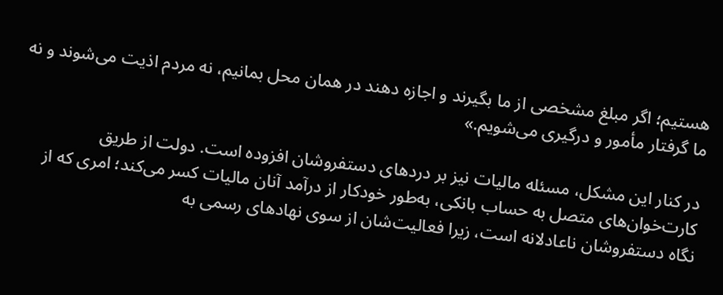هستیم؛ اگر مبلغ مشخصی از ما بگیرند و اجازه دهند در همان محل بمانیم، نه مردم اذیت می‌شوند و نه ما گرفتار مأمور و درگیری می‌شویم.»

در کنار این مشکل، مسئله مالیات نیز بر دردهای دستفروشان افزوده است. دولت از طریق کارت‌خوان‌های متصل به حساب بانکی، به‌طور خودکار از درآمد آنان مالیات کسر می‌کند؛ امری که از نگاه دستفروشان ناعادلانه است، زیرا فعالیت‌شان از سوی نهادهای رسمی به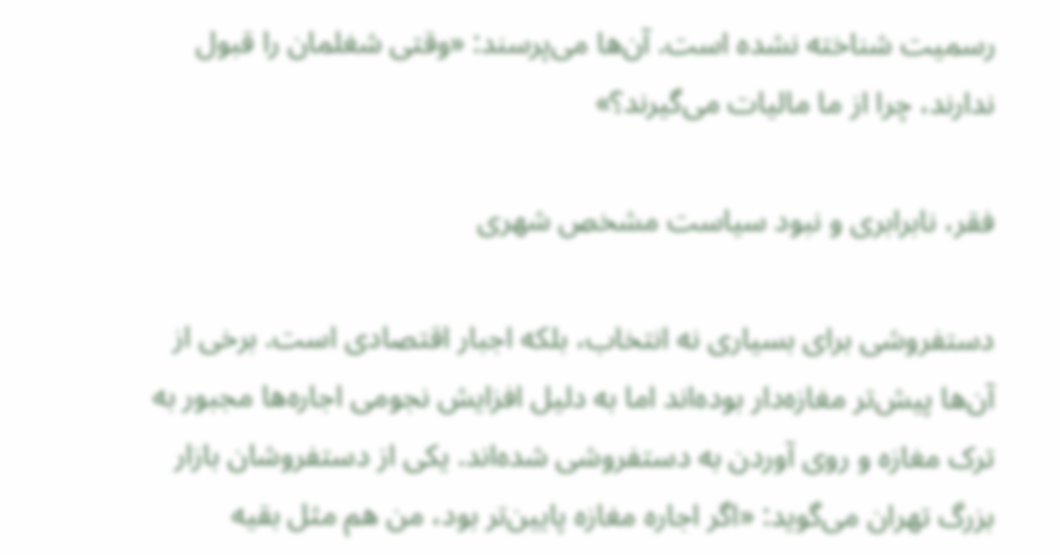رسمیت شناخته نشده است. آن‌ها می‌پرسند: «وقتی شغلمان را قبول ندارند، چرا از ما مالیات می‌گیرند؟»

فقر، نابرابری و نبود سیاست مشخص شهری

دستفروشی برای بسیاری نه انتخاب، بلکه اجبار اقتصادی است. برخی از آن‌ها پیش‌تر مغازه‌دار بوده‌اند اما به دلیل افزایش نجومی اجاره‌ها مجبور به ترک مغازه و روی آوردن به دستفروشی شده‌اند. یکی از دستفروشان بازار بزرگ تهران می‌گوید: «اگر اجاره مغازه پایین‌تر بود، من هم مثل بقیه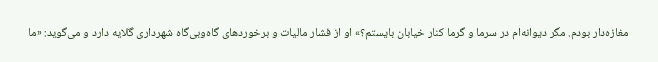مغازه‌دار بودم. مگر دیوانه‌ام در سرما و گرما کنار خیابان بایستم؟» او از فشار مالیات و برخوردهای گاه‌وبی‌گاه شهرداری گلایه دارد و می‌گوید: «ما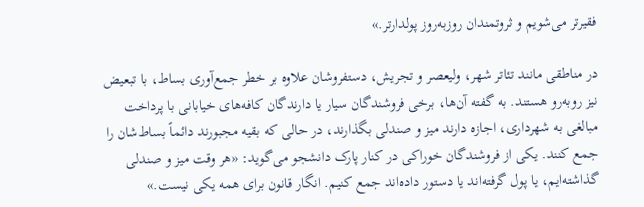فقیرتر می‌شویم و ثروتمندان روزبه‌روز پولدارتر.»

در مناطقی مانند تئاتر شهر، ولیعصر و تجریش، دستفروشان علاوه بر خطر جمع‌آوری بساط، با تبعیض نیز روبه‌رو هستند. به گفته آن‌ها، برخی فروشندگان سیار یا دارندگان کافه‌های خیابانی با پرداخت مبالغی به شهرداری، اجازه دارند میز و صندلی بگذارند، در حالی که بقیه مجبورند دائماً بساط‌شان را جمع کنند. یکی از فروشندگان خوراکی در کنار پارک دانشجو می‌گوید: «هر وقت میز و صندلی گذاشته‌ایم، یا پول گرفته‌اند یا دستور داده‌اند جمع کنیم. انگار قانون برای همه یکی نیست.»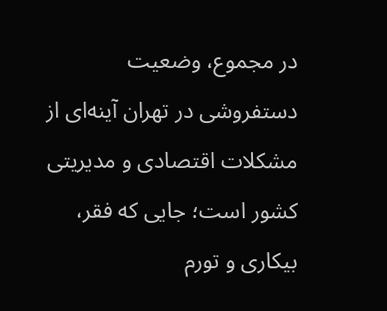در مجموع، وضعیت دستفروشی در تهران آینه‌ای از مشکلات اقتصادی و مدیریتی کشور است؛ جایی که فقر، بیکاری و تورم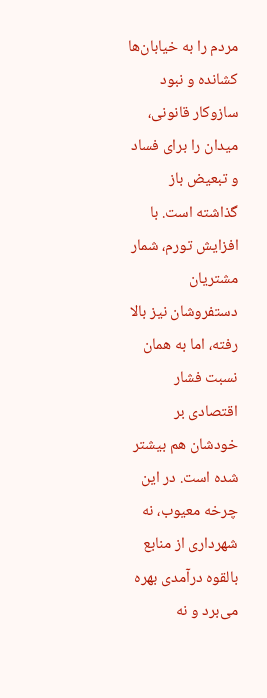مردم را به خیابان‌ها کشانده و نبود سازوکار قانونی، میدان را برای فساد و تبعیض باز گذاشته است. با افزایش تورم، شمار مشتریان دستفروشان نیز بالا رفته، اما به همان نسبت فشار اقتصادی بر خودشان هم بیشتر شده است. در این چرخه معیوب، نه شهرداری از منابع بالقوه درآمدی بهره می‌برد و نه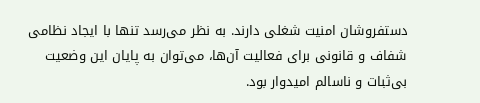دستفروشان امنیت شغلی دارند. به نظر می‌رسد تنها با ایجاد نظامی شفاف و قانونی برای فعالیت آن‌ها، می‌توان به پایان این وضعیت بی‌ثبات و ناسالم امیدوار بود.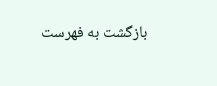بازگشت به فهرست